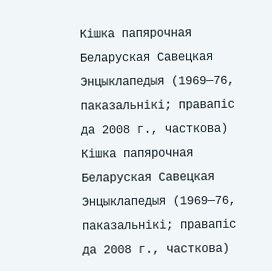Кішка папярочная
Беларуская Савецкая Энцыклапедыя (1969—76, паказальнікі; правапіс да 2008 г., часткова)
Кішка папярочная
Беларуская Савецкая Энцыклапедыя (1969—76, паказальнікі; правапіс да 2008 г., часткова)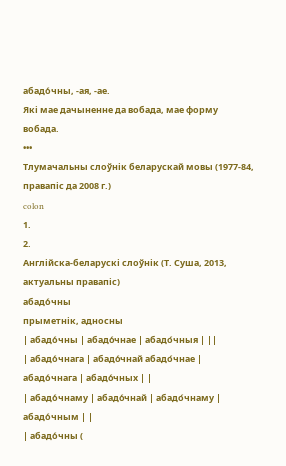абадо́чны, ‑ая, ‑ае.
Які мае дачыненне да вобада, мае форму вобада.
•••
Тлумачальны слоўнік беларускай мовы (1977-84, правапіс да 2008 г.)
colon
1.
2.
Англійска-беларускі слоўнік (Т. Суша, 2013, актуальны правапіс)
абадо́чны
прыметнік, адносны
| абадо́чны | абадо́чнае | абадо́чныя | ||
| абадо́чнага | абадо́чнай абадо́чнае |
абадо́чнага | абадо́чных | |
| абадо́чнаму | абадо́чнай | абадо́чнаму | абадо́чным | |
| абадо́чны (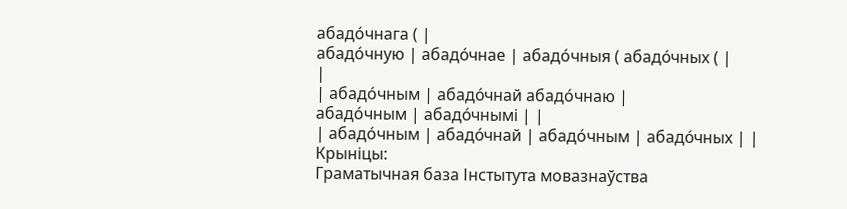абадо́чнага ( |
абадо́чную | абадо́чнае | абадо́чныя ( абадо́чных ( |
|
| абадо́чным | абадо́чнай абадо́чнаю |
абадо́чным | абадо́чнымі | |
| абадо́чным | абадо́чнай | абадо́чным | абадо́чных | |
Крыніцы:
Граматычная база Інстытута мовазнаўства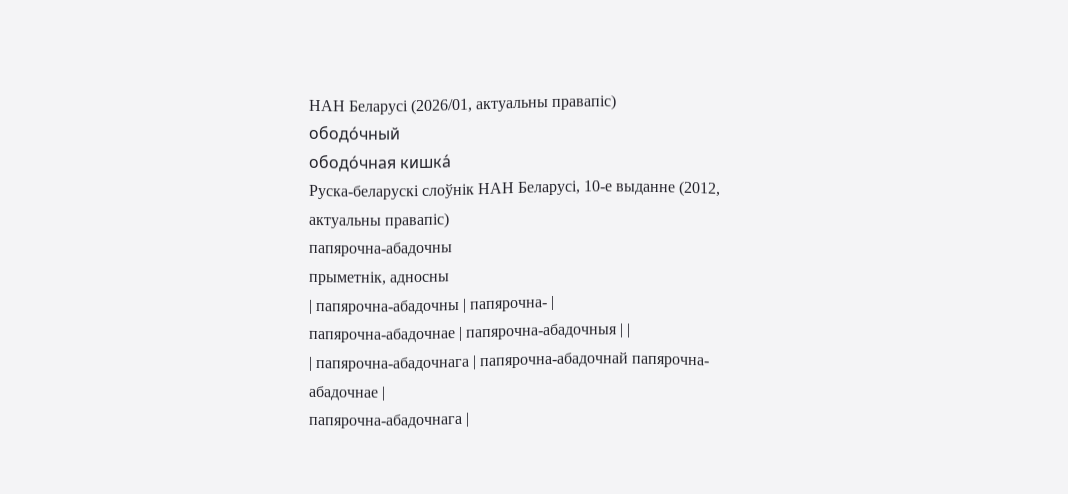НАН Беларусі (2026/01, актуальны правапіс)
ободо́чный
ободо́чная кишка́
Руска-беларускі слоўнік НАН Беларусі, 10-е выданне (2012, актуальны правапіс)
папярочна-абадочны
прыметнік, адносны
| папярочна-абадочны | папярочна- |
папярочна-абадочнае | папярочна-абадочныя | |
| папярочна-абадочнага | папярочна-абадочнай папярочна-абадочнае |
папярочна-абадочнага |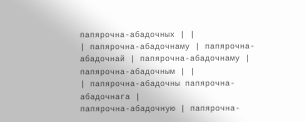папярочна-абадочных | |
| папярочна-абадочнаму | папярочна-абадочнай | папярочна-абадочнаму | папярочна-абадочным | |
| папярочна-абадочны папярочна-абадочнага |
папярочна-абадочную | папярочна-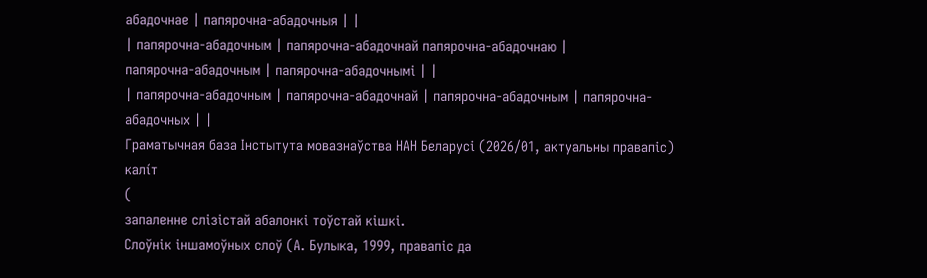абадочнае | папярочна-абадочныя | |
| папярочна-абадочным | папярочна-абадочнай папярочна-абадочнаю |
папярочна-абадочным | папярочна-абадочнымі | |
| папярочна-абадочным | папярочна-абадочнай | папярочна-абадочным | папярочна-абадочных | |
Граматычная база Інстытута мовазнаўства НАН Беларусі (2026/01, актуальны правапіс)
калі́т
(
запаленне слізістай абалонкі тоўстай кішкі.
Слоўнік іншамоўных слоў (А. Булыка, 1999, правапіс да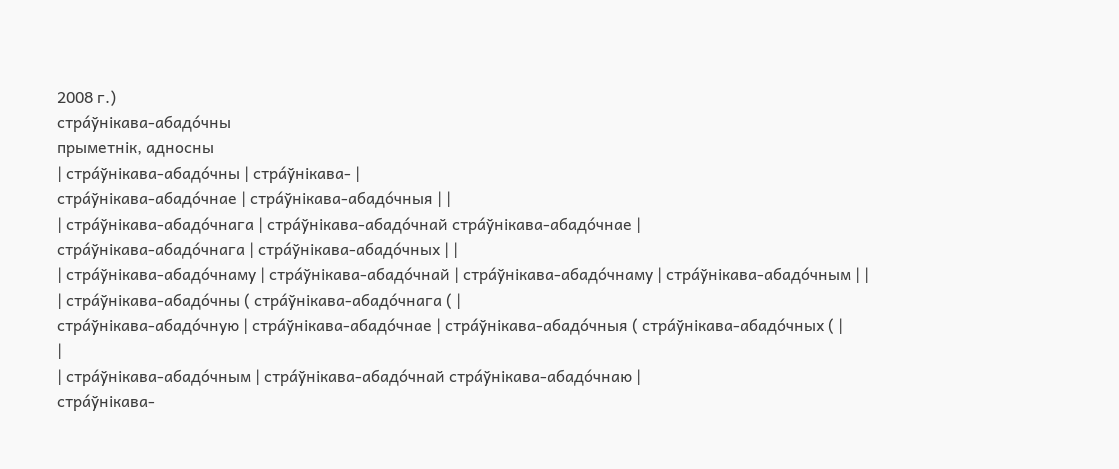2008 г.)
стра́ўнікава-абадо́чны
прыметнік, адносны
| стра́ўнікава-абадо́чны | стра́ўнікава- |
стра́ўнікава-абадо́чнае | стра́ўнікава-абадо́чныя | |
| стра́ўнікава-абадо́чнага | стра́ўнікава-абадо́чнай стра́ўнікава-абадо́чнае |
стра́ўнікава-абадо́чнага | стра́ўнікава-абадо́чных | |
| стра́ўнікава-абадо́чнаму | стра́ўнікава-абадо́чнай | стра́ўнікава-абадо́чнаму | стра́ўнікава-абадо́чным | |
| стра́ўнікава-абадо́чны ( стра́ўнікава-абадо́чнага ( |
стра́ўнікава-абадо́чную | стра́ўнікава-абадо́чнае | стра́ўнікава-абадо́чныя ( стра́ўнікава-абадо́чных ( |
|
| стра́ўнікава-абадо́чным | стра́ўнікава-абадо́чнай стра́ўнікава-абадо́чнаю |
стра́ўнікава-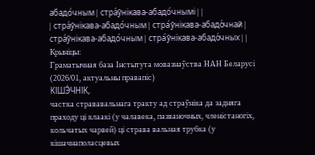абадо́чным | стра́ўнікава-абадо́чнымі | |
| стра́ўнікава-абадо́чным | стра́ўнікава-абадо́чнай | стра́ўнікава-абадо́чным | стра́ўнікава-абадо́чных | |
Крыніцы:
Граматычная база Інстытута мовазнаўства НАН Беларусі (2026/01, актуальны правапіс)
КІШЭ́ЧНІК,
частка стрававальнага тракту ад страўніка да задняга праходу ці клаакі (у чалавека, пазваночных, членістаногіх, кольчатых чарвей) ці страва вальная трубка (у кішачнаполасцевых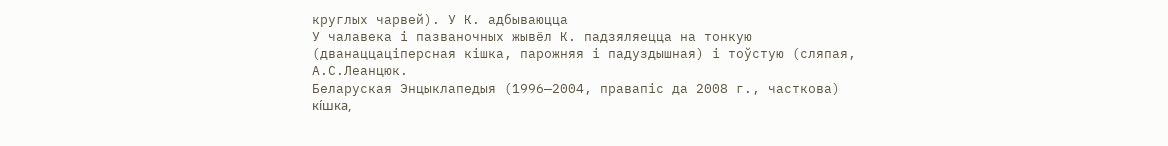круглых чарвей). У К. адбываюцца
У чалавека і пазваночных жывёл К. падзяляецца на тонкую (дванаццаціперсная кішка, парожняя і падуздышная) і тоўстую (сляпая,
А.С.Леанцюк.
Беларуская Энцыклапедыя (1996—2004, правапіс да 2008 г., часткова)
кі́шка,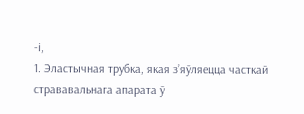‑і,
1. Эластычная трубка, якая з’яўляецца часткай стрававальнага апарата ў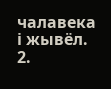чалавека і жывёл.
2.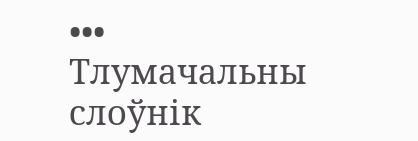•••
Тлумачальны слоўнік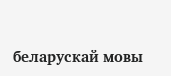беларускай мовы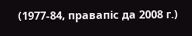(1977-84, правапіс да 2008 г.)